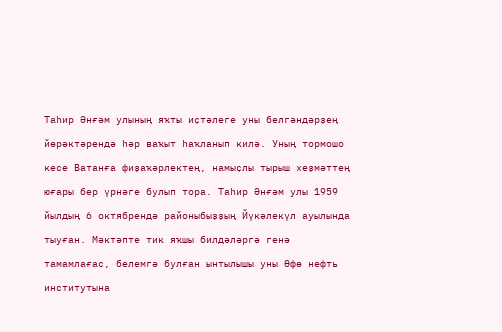Таһир Әнғәм улының яҡты иҫтәлеге уны белгәндәрҙең йөрәктәрендә һәр ваҡыт һаҡланып килә. Уның тормошо кесе Ватанға фиҙаҡәрлектең, намыҫлы тырыш хеҙмәттең юғары бер үрнәге булып тора. Таһир Әнғәм улы 1959 йылдың 6 октябрендә районыбыҙҙың Йүкәлекүл ауылында тыуған. Мәктәпте тик яҡшы билдәләргә генә тамамлағас, белемгә булған ынтылышы уны Өфө нефть институтына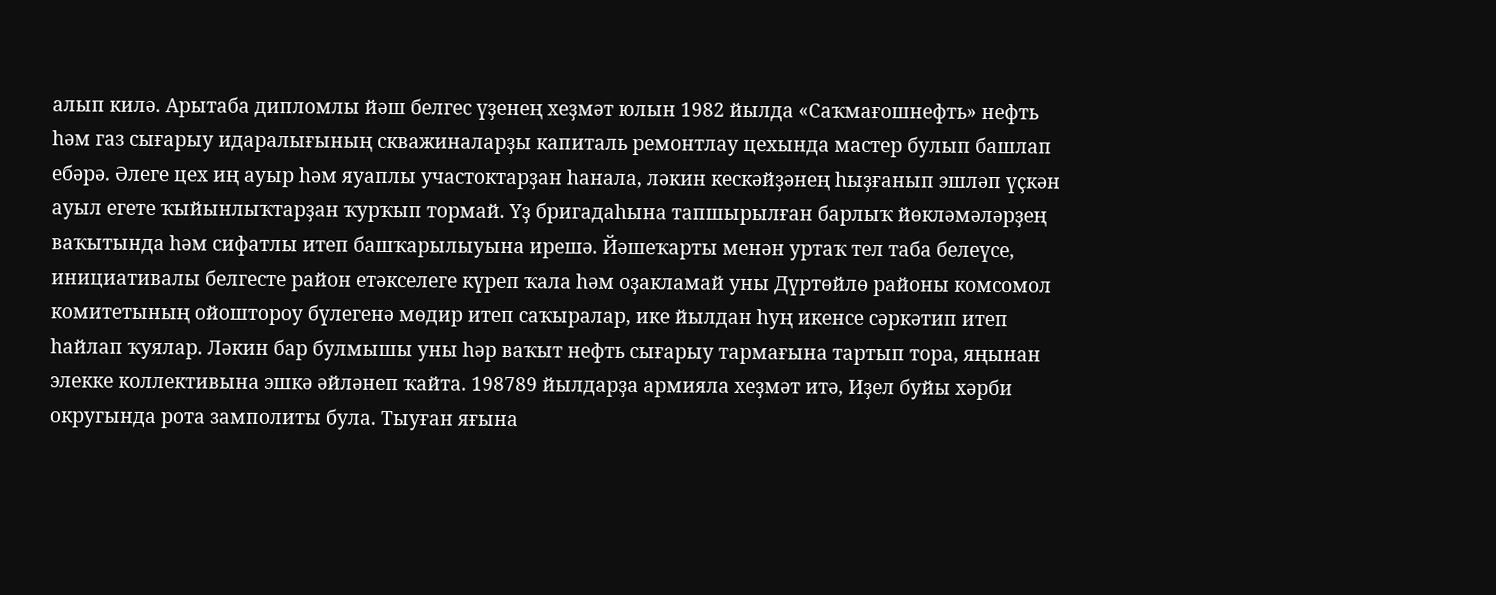алып килә. Арытаба дипломлы йәш белгес үҙенең хеҙмәт юлын 1982 йылда «Саҡмағошнефть» нефть һәм газ сығарыу идаралығының скважиналарҙы капиталь ремонтлау цехында мастер булып башлап ебәрә. Әлеге цех иң ауыр һәм яуаплы участоктарҙан һанала, ләкин кескәйҙәнең һыҙғанып эшләп үҫкән ауыл егете ҡыйынлыҡтарҙан ҡурҡып тормай. Үҙ бригадаһына тапшырылған барлыҡ йөкләмәләрҙең ваҡытында һәм сифатлы итеп башҡарылыуына ирешә. Йәшеҡарты менән уртаҡ тел таба белеүсе, инициативалы белгесте район етәкселеге күреп ҡала һәм оҙакламай уны Дүртөйлө районы комсомол комитетының ойоштороу бүлегенә мөдир итеп саҡыралар, ике йылдан һуң икенсе сәркәтип итеп һайлап ҡуялар. Ләкин бар булмышы уны һәр ваҡыт нефть сығарыу тармағына тартып тора, яңынан элекке коллективына эшкә әйләнеп ҡайта. 198789 йылдарҙа армияла хеҙмәт итә, Иҙел буйы хәрби округында рота замполиты була. Тыуған яғына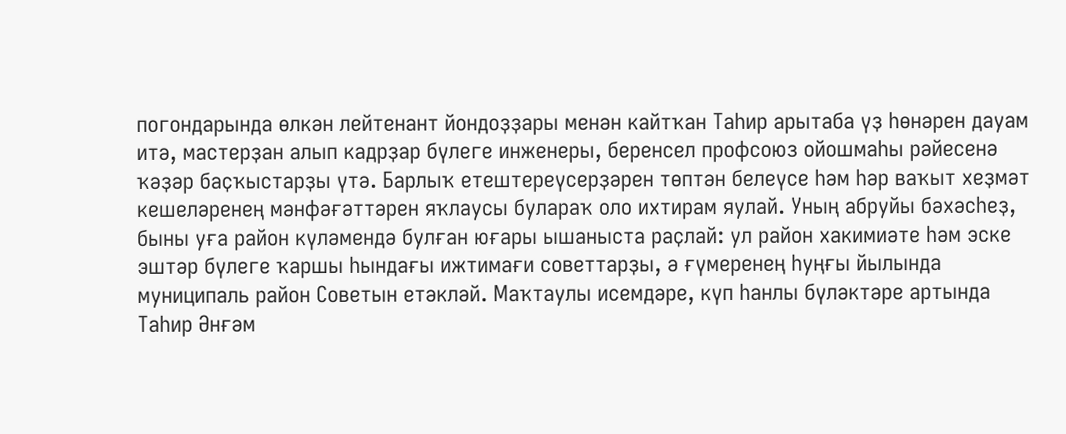погондарында өлкән лейтенант йондоҙҙары менән кайтҡан Таһир арытаба үҙ һөнәрен дауам итә, мастерҙан алып кадрҙар бүлеге инженеры, беренсел профсоюз ойошмаһы рәйесенә ҡәҙәр баҫҡыстарҙы үтә. Барлыҡ етештереүсерҙәрен төптән белеүсе һәм һәр ваҡыт хеҙмәт кешеләренең мәнфәғәттәрен яҡлаусы булараҡ оло ихтирам яулай. Уның абруйы бәхәсһеҙ, быны уға район күләмендә булған юғары ышаныста раҫлай: ул район хакимиәте һәм эске эштәр бүлеге ҡаршы һындағы ижтимағи советтарҙы, ә ғүмеренең һуңғы йылында муниципаль район Советын етәкләй. Маҡтаулы исемдәре, күп һанлы бүләктәре артында Таһир Әнғәм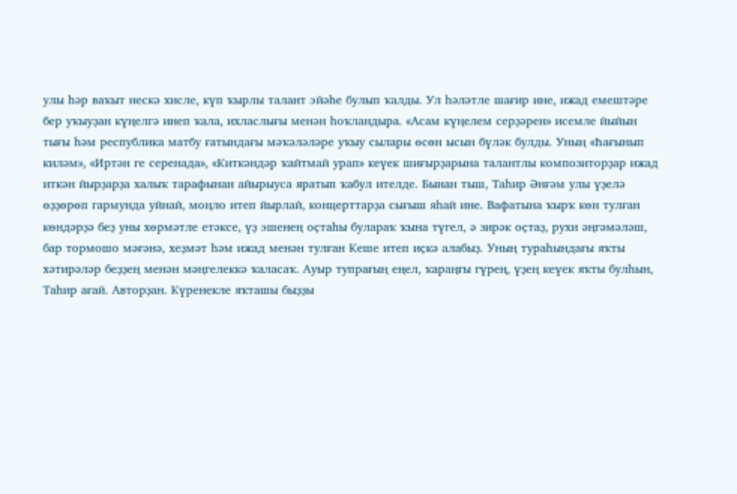улы һәр ваҡыт нескә хисле, күп ҡырлы талант эйәһе булып ҡалды. Ул һәләтле шағир ине, ижад емештәре бер уҡыуҙан күңелгә инеп ҡала, ихласлығы менән һоҡландыра. «Асам күңелем серҙәрен» исемле йыйын тығы һәм республика матбу ғатындағы мәҡәләләре уҡыу сылары өсөн ысын бүләк булды. Уның «Һағынып киләм», «Иртән ге серенада», «Киткәндәр ҡайтмай урап» кеүек шиғырҙарына талантлы композиторҙар ижад иткән йырҙарҙа халыҡ тарафынан айырыуса яратып ҡабул ителде. Бынан тыш, Таһир Әнғәм улы үҙелә өҙҙөрөп гармунда уйнай, моңло итеп йырлай, концерттарҙа сығыш яһай ине. Вафатына ҡырҡ көн тулған көндәрҙә беҙ уны хөрмәтле етәксе, үҙ эшенең оҫтаһы булараҡ ҡына түгел, ә зирәк оҫтаҙ, рухи әңгәмәләш, бар тормошо мәғәнә, хеҙмәт һәм ижад менән тулған Кеше итеп иҫкә алабыҙ. Уның тураһындағы яҡты хәтирәләр беҙҙең менән мәңгелеккә ҡаласаҡ. Ауыр тупрағың еңел, ҡараңғы гүрең, үҙең кеүек яҡты булһын, Таһир ағай. Авторҙан. Күренекле яҡташы быҙҙы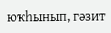юҡһынып, гәзит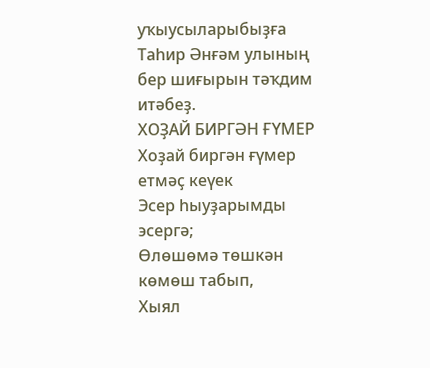уҡыусыларыбыҙға Таһир Әнғәм улының бер шиғырын тәҡдим итәбеҙ.
ХОҘАЙ БИРГӘН ҒҮМЕР
Хоҙай биргән ғүмер етмәҫ кеүек
Эсер һыуҙарымды эсергә;
Өлөшөмә төшкән көмөш табып,
Хыял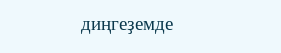диңгеҙемде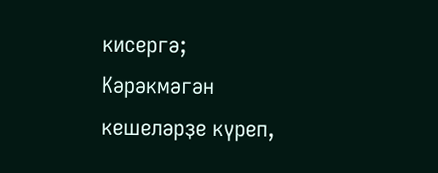кисергә;
Кәрәкмәгән кешеләрҙе күреп,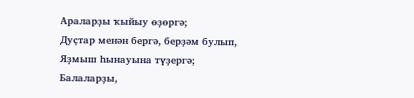Араларҙы ҡыйыу өҙөргә;
Дуҫтар менән бергә, берҙәм булып,
Яҙмыш һынауына түҙергә;
Балаларҙы,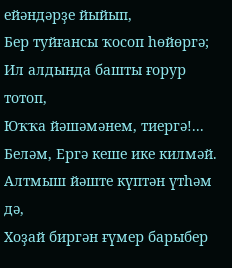ейәндәрҙе йыйып,
Бер туйғансы ҡосоп һөйөргә;
Ил алдында башты ғорур тотоп,
Юҡҡа йәшәмәнем, тиергә!...
Беләм, Ергә кеше ике килмәй.
Алтмыш йәште күптән үтһәм дә,
Хоҙай биргән ғүмер барыбер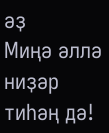әҙ
Миңә әллә ниҙәр тиһәң дә!